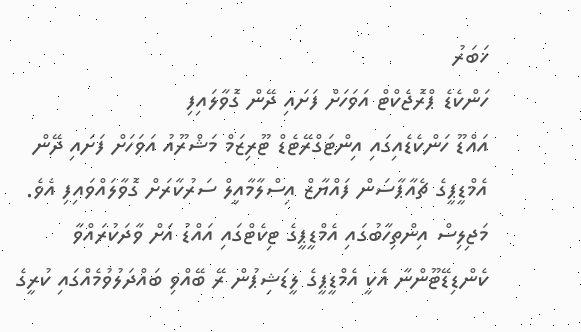ޚަބަރު
ހަންކެޑެ ޕްރޮޖެކްޓް އަވަހަށް ފަށައި ދޭން ގޮވާލައިފި
އައްޑޫ ހަންކެޑެއިގައި އިންޓަގްރޭޓެޑް ޓޫރިޒަމް މަޝްރޫއު އަވަހަށް ފަށައި ދޭން އެމްޑީޕީގެ ޗެއާޕާސަން ފައްޔާޒް އިސްލާމާއީލް ސަރުކާރަށް ގޮވާލައްވައިފި އެވެ.
މަޖިލިސް އިންތިހާބުގައި އެމްޑީޕީގެ ޓިކެޓްގައި އައްޑު އަށް ވާދަކުރައްވާ ކެންޑިޑޭޓޫންނާ އެކީ އެމްޑީޕީގެ ލީޑަޝިޕުން ރޭ ބޭއްވި ބައްދަލުވުމެއްގައި ކުރީގެ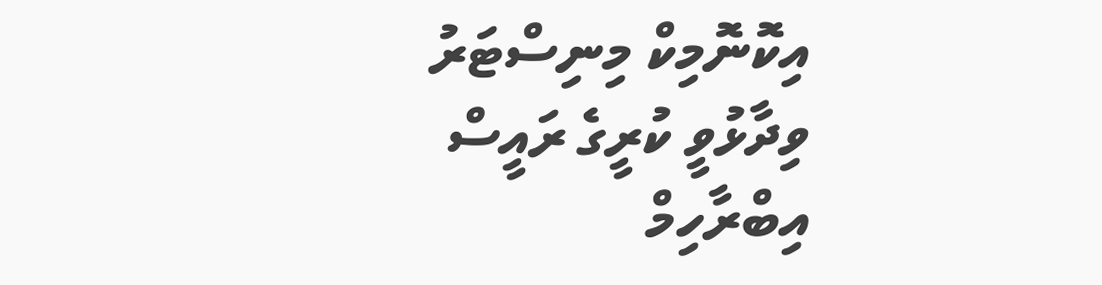އިކޮނޮމިކް މިނިސްޓަރު ވިދާޅުވީ ކުރީގެ ރައީސް އިބްރާހިމް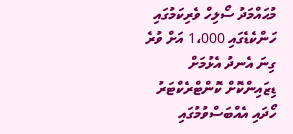މުޙައްމަދު ސޯލިހް ވެރިކަމުގައި ހަންކެޑެގައި 1،000 އަށް ވުރެ ގިނަ އެނދު އެޅުމަށް ޑިޒައިންކޮށް ކޮންޓްރެކްޓަރު ހޯދައި އެއްބަސްވުމުގައި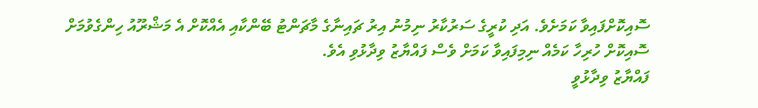ސޮއިކޮށްފައިވާ ކަމަށެވެ. އަދި ކުރީގެ ސަރުކާރު ނިމުނު އިރު ޗައިނާގެ މާޗަންޓު ބޭންކާއި އެއްކޮށް އެ މަޝްރޫއު ހިންގެވުމަށް ސޮއިކޮށް ހުރިހާ ކަމެއް ނިމިފައިވާ ކަމަށް ވެސް ފައްޔާޒު ވިދާޅުވި އެވެ.
ފައްޔާޒު ވިދާޅުވީ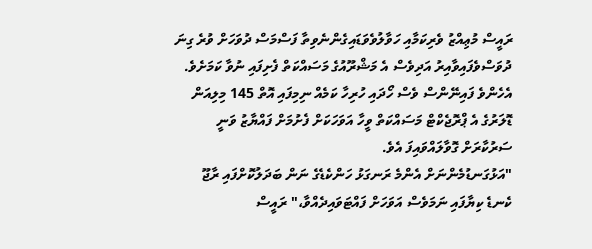ރައީސް މުޢިއްޒު ވެރިކަމާއި ހަވާލުވެވަޑައިގެންނެވިތާ ފަސްމަސް ދުވަހަށް ވުރެ ގިނަ ދުވަސްވެފައިވާއިރު އަދިވެސް އެ މަޝްރޫއުގެ މަސައްކަތް ފެށިފައި ނުވާ ކަމަށެވެ. އެހެންވެ ފައިނޭންސް ވެސް ހޯދައި ހުރިހާ ކަމެއް ނިމިފައި އޮތް 145 މިލިއަން ޑޮލަރުގެ އެ ޕްރޮޖެކްޓް މަސައްކަތް ވީހާ އަވަހަކަށް ފެށުމަށް ފައްޔާޒު ވަނީ ސަރުކާރަށް ގޮވާލައްވައިފަ އެވެ.
"އަޅުގަނޑުމެންނަށް އެންމެ ރަނގަޅު ހަންކެޑެގެ ނަން ބަދަލުކޮށްފައި ރާޖޫ ކެނޑެ ކިޔާފައި ނަމަވެސް އަވަހަށް ފައްޓަވައިދެއްވާ،" ރައީސް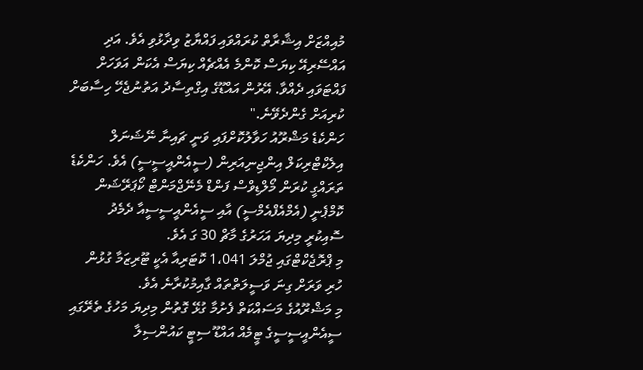މުއިއްޒަށް އިޝާރާތް ކުރައްވައި ފައްޔާޒު ވިދާޅުވި އެވެ. އަދި އައްސޭރިއޭ ކިޔަސް ކޮންމެ އެއްޗެއް ކިޔަސް އެކަން އަވަހަށް ފައްޓަވައި ދެއްވާ. އޭރުން އައްޑޫގެ އިގްތިސާދު އަތުނުޖެހޭ ހިސާބަށް ކުރިއަށް ގެންދެވޭނެ."
ހަންކެޑެ މަޝްރޫއު ހަވާލުކޮށްފައި ވަނީ ޗައިނާ ނޭޝަނަލް އިލެކްޓްރިކަލް އިންޖިނިއަރިން (ސީއެންއީސީސީ) އެވެ. ހަންކެޑެ ތަރައްގީ ކުރަން މޯލްޑިވްސް ފަންޑް މެނޭޖްމަންޓް ކޯޕަރޭޝަން ކޮމްޕެނީ (އެމްއެފްއެމްސީ) އާއި ސީއެންއީސީސީއާ ދެމެދު ސޮއިކުރީ މިދިޔަ އަހަރުގެ މާޗް 30 ގަ އެވެ.
މި ޕްރޮޖެކްޓްގައި ޖުމްލަ 1،041 ކޮޓަރިއާ އެކީ ޓޫރިޒަމާ ގުޅުން ހުރި ވަރަށް ގިނަ ވަސީލަތްތައް ގާއިމުކުރާނެ އެވެ.
މި މަޝްރޫއުގެ މަސައްކަތް ފެށުމާ ގުޅޭ ގޮތުން މިދިޔަ މަހުގެ ތެރޭގައި ސީއެންއީސީސީގެ ޓީމެއް އައްޑޫ ސިޓީ ކައުންސިލާ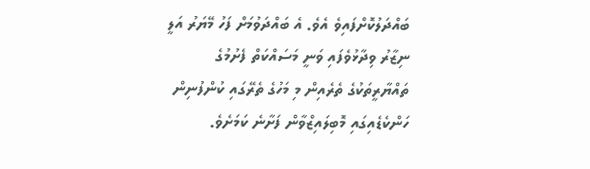ބައްދަލުކޮށްފައިވެ އެވެ. އެ ބައްދަވުމަށް ފަހު މޭޔަރު އަލީ ނިޒާރު ވިދާޅުވެފައި ވަނީ މަސައްކަތް ފެށުމުގެ ތައްޔާރީތަކުގެ ތެރެއިން މި މަހުގެ ތެރޭގައި ކުންފުނިން ހަންކެޑެއިގައި މޮބިލައިޒްވާން ފަށާނެ ކަމަށެވެ.